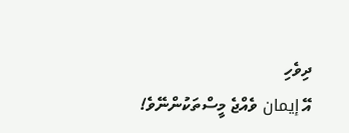ދިވެހި
އޭ إيمان ވެއްޖެ މީސްތަކުންނޭވެ!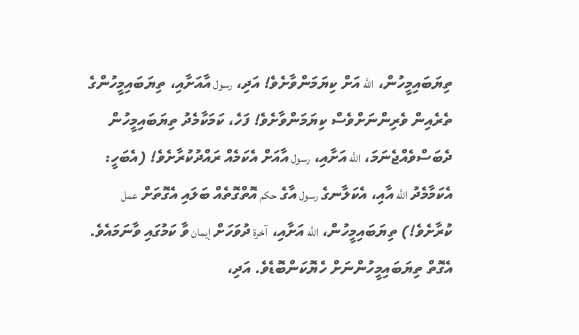ތިޔަބައިމީހުން، اللَّه އަށް ކިޔަމަންވާށެވެ! އަދި، رسول އާއަށާއި، ތިޔަބައިމީހުންގެ ތެރެއިން ވެރިންނަށްވެސް ކިޔަމަންވާށެވެ! ފަހެ، ކަމަކާމެދު ތިޔަބައިމީހުން ދެބަސްވެއްޖެނަމަ، اللَّه އަށާއި، رسول އާއަށް އެކަމެއް ރައްދުކުރާށެވެ! (އެބަހީ: އެކަމާމެދު اللَّه އާއި، އެކަލާނގެ رسول އާގެ حكم އޮތްގޮތެއް ބަލައި އެގޮތަށް عمل ކުރާށެވެ!) ތިޔަބައިމީހުން، اللَّه އަށާއި، آخرة ދުވަހަށް إيمان ވާ ކަމުގައި ވާނަމައެވެ. އެގޮތް ތިޔަބައިމީހުންނަށް ހެޔޮކަންބޮޑެވެ. އަދި،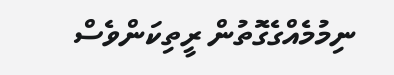ނިމުމެއްގެގޮތުން ރީތިކަންވެސް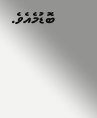ބޮޑުމެއެވެ.